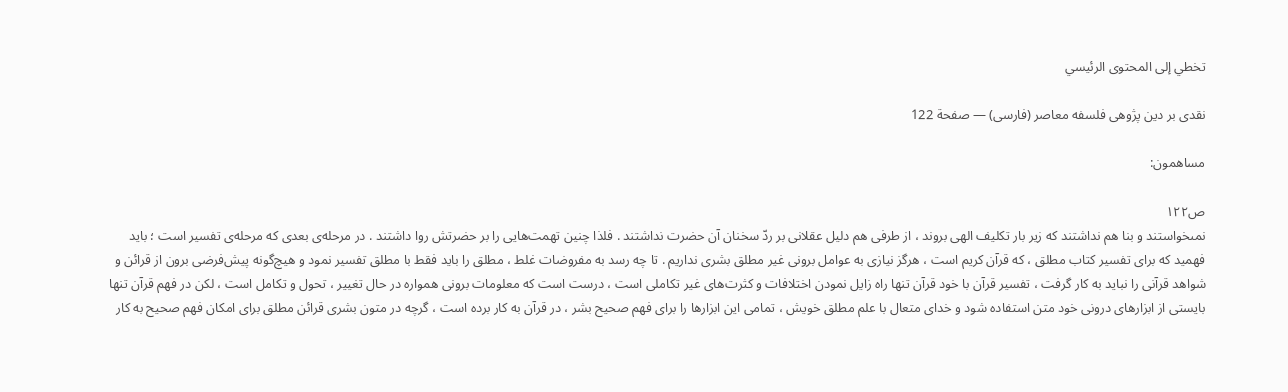تخطي إلى المحتوى الرئيسي

نقدى بر دين پژوهى فلسفه معاصر (فارسى) — صفحة 122

مساهمون:

ص١٢٢
نمىخواستند و بنا هم نداشتند كه زير بار تكليف الهى بروند ، از طرفى هم دليل عقلانى بر ردّ سخنان آن حضرت نداشتند . فلذا چنين تهمت‌هايى را بر حضرتش روا داشتند . در مرحله‌ى بعدى كه مرحله‌ى تفسير است ؛ بايد فهميد كه براى تفسير كتاب مطلق ، كه قرآن كريم است ، هرگز نيازى به عوامل برونى غير مطلق بشرى نداريم . تا چه رسد به مفروضات غلط ، مطلق را بايد فقط با مطلق تفسير نمود و هيچ‌گونه پيش‌فرضى برون از قرائن و شواهد قرآنى را نبايد به كار گرفت ، تفسير قرآن با خود قرآن تنها راه زايل نمودن اختلافات و كثرت‌هاى غير تكاملى است ، درست است كه معلومات برونى همواره در حال تغيير ، تحول و تكامل است ، لكن در فهم قرآن تنها بايستى از ابزارهاى درونى خود متن استفاده شود و خداى متعال با علم مطلق خويش ، تمامى اين ابزارها را براى فهم صحيح بشر ، در قرآن به كار برده است ، گرچه در متون بشرى قرائن مطلق براى امكان فهم صحيح به كار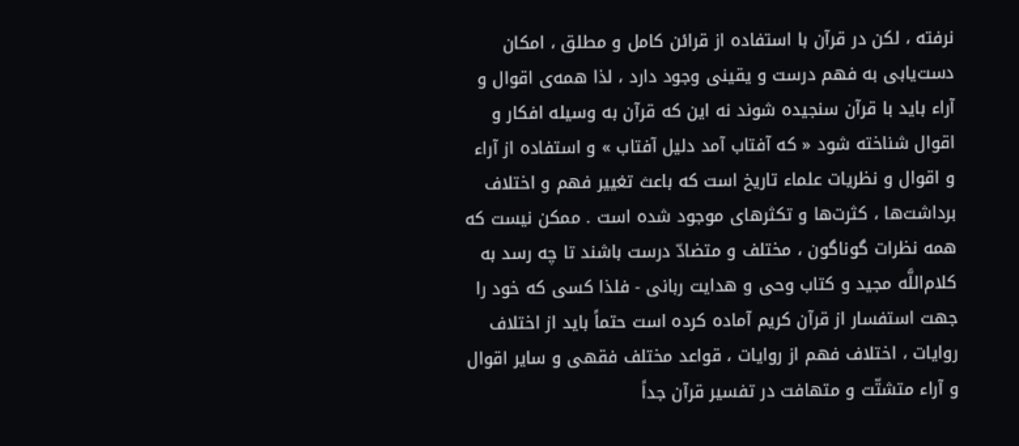نرفته ، لكن در قرآن با استفاده از قرائن كامل و مطلق ، امكان دست‌يابى به فهم درست و يقينى وجود دارد ، لذا همه‌ى اقوال و آراء بايد با قرآن سنجيده شوند نه اين كه قرآن به وسيله افكار و اقوال شناخته شود « كه آفتاب آمد دليل آفتاب » و استفاده از آراء و اقوال و نظريات علماء تاريخ است كه باعث تغيير فهم و اختلاف برداشت‌ها ، كثرت‌ها و تكثرهاى موجود شده است . ممكن نيست كه همه نظرات گوناگون ، مختلف و متضادّ درست باشند تا چه رسد به كلام‌اللَّه مجيد و كتاب وحى و هدايت ربانى - فلذا كسى كه خود را جهت استفسار از قرآن كريم آماده كرده است حتماً بايد از اختلاف روايات ، اختلاف فهم از روايات ، قواعد مختلف فقهى و ساير اقوال و آراء متشتّت و متهافت در تفسير قرآن جداً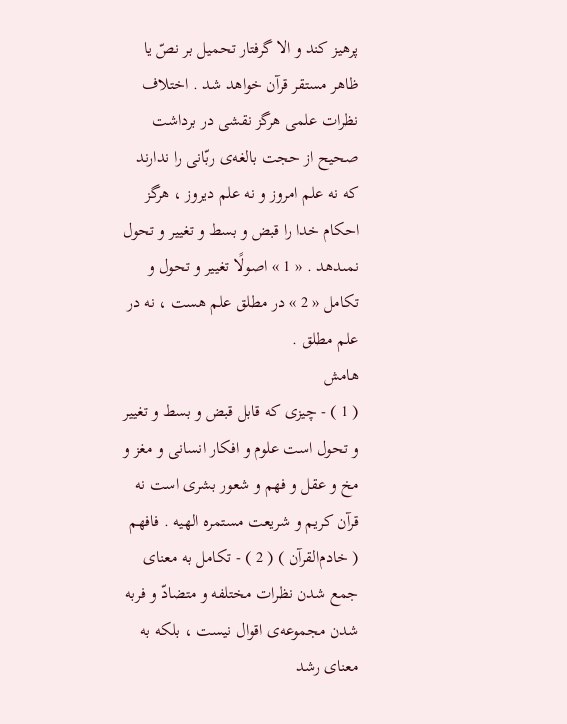پرهيز كند و الا گرفتار تحميل بر نصّ يا ظاهر مستقر قرآن خواهد شد . اختلاف نظرات علمى هرگز نقشى در برداشت صحيح از حجت بالغه‌ى ربّانى را ندارند كه نه علم امروز و نه علم ديروز ، هرگز احكام خدا را قبض و بسط و تغيير و تحول نمىدهد . « 1 » اصولًا تغيير و تحول و تكامل « 2 » در مطلق علم هست ، نه در علم مطلق .
هامش
( 1 ) - چيزى كه قابل قبض و بسط و تغيير و تحول است علوم و افكار انسانى و مغز و مخ و عقل و فهم و شعور بشرى است نه قرآن كريم و شريعت مستمره الهيه . فافهم ( خادم‌القرآن ) ( 2 ) - تكامل به معناى جمع شدن نظرات مختلفه و متضادّ و فربه شدن مجموعه‌ى اقوال نيست ، بلكه به معناى رشد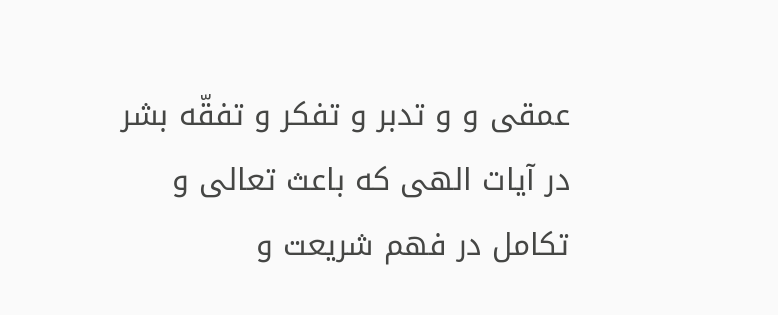عمقى و و تدبر و تفكر و تفقّه بشر در آيات الهى كه باعث تعالى و تكامل در فهم شريعت و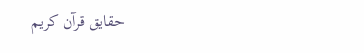حقايق قرآن كريم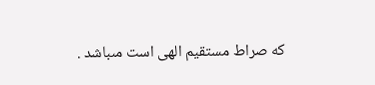كه صراط مستقيم الهى است مىباشد .